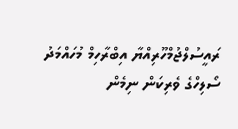ރައީސުލްޖުމްހޫރިއްޔާ އިބްރާހިމް މުހައްމަދު ސޯލިހްގެ ވެރިކަން ނިމެން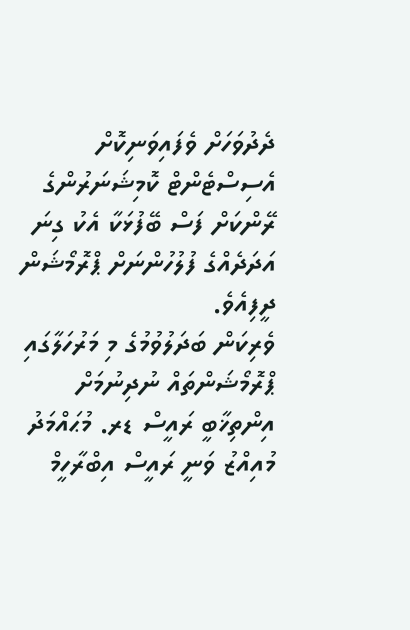ދެދުވަހަށް ވެފައިވަނިކޮށް އެސިސްޓެންޓް ކޮމިޝަނަރުންގެ ރޭންކަށް ފަސް ބޭފުޅަކާ އެކު ގިނަ އަދަދެއްގެ ފުލުހުންނަށް ޕްރޮމޯޝަން ދީފިއެވެ.
ވެރިކަން ބަދަލުވުމުގެ މި މަރުހަލާގައި ޕްރޮމޯޝަންތައް ނުދިނުމަށް އިންތިޚާބީ ރައީސް ޑރ. މުޙައްމަދު މުއިއްޒު ވަނީ ރައީސް އިބްރާހީމް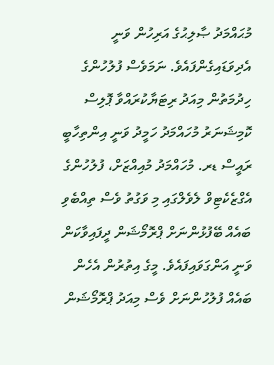މުޙައްމަދު ޞާލިޙުގެ އަރިހުން ވަނީ އެދިވަޑައިގެންފައެވެ. ނަމަވެސް ފުލުހުންގެ ހިދުމަތުން މިއަދު ރިޓަޔާކުރައްވާ ޕޮލިސް ކޮމިޝަނަރު މުހައްމަދު ހަމީދު ވަނީ އިންތިހާބީ ރައީސް ޑރ. މުހައްމަދު މުއިއްޒަށް، ފުލުހުންގެ އެގްޒެކެޓިވް ލެވެލްގައި މި ވަގުތު ވެސް ތިއްބެވި ބައެއް ބޭފުޅުންނަށް ޕްރޮމޯޝަން ދީފައިވާކަން ވަނީ އަންގަވައިފައެވެ. މީގެ އިތުރުން އެހެން ބައެއް ފުލުހުންނަށް ވެސް މިއަދު ޕްރޮމޯޝަން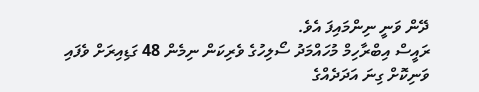ދޭން ވަނީ ނިންމައިފަ އެވެ.
ރައީސް އިބްރާހިމް މުހައްމަދު ސޯލިހުގެ ވެރިކަން ނިމެން 48 ގަޑިއިރަށް ވެފައި ވަނިކޮށް ގިނަ އަދަދެއްގެ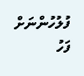ފުލުހުންނަށް ފަހު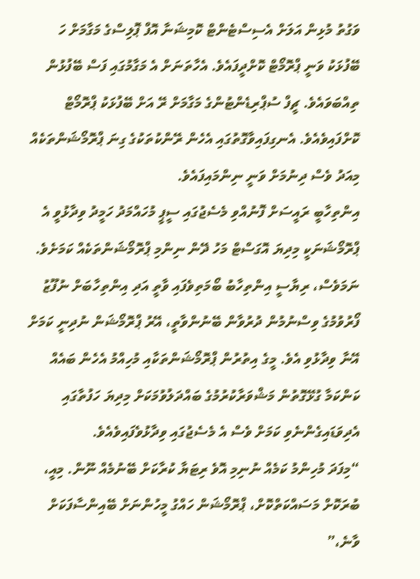ވަގުތު މުޅިން އަލަށް އެސިސްޓެންޓް ކޮމިޝަނާ އޮފް ޕޮލިސްގެ މަގާމަށް ހަ ބޭފުޅަކު ވަނީ ޕްރޮމޯޓް ކޮށްދީފައެވެ. އެހާތަނަށް އެ މަގާމުގައި ފަސް ބޭފުޅުން ތިއްބަވައެވެ. ޗީފް ސުޕްރިޑެންޓުންގެ މަގާމަށް ރޭ އަށް ބޭފުޅަކު ޕްރޮމޯޓް ކޮށްފައިވެއެވެ. އެނގިފައިވާގޮތުގައި އެހެން ރޭންކުތަކުގެ ގިނަ ޕްރޮމޯޝަންތަކެއް މިއަދު ވެސް ދިނުމަށް ވަނީ ނިންމައިފައެވެ.
އިންތިހާބީ ރައީސަށް ފޮނުއްވި މެސެޖުގައި ސީޕީ މުހައްމަދު ހަމީދު ވިދާޅުވީ އެ ޕްރޮމޯޝަނަކީ މިދިޔަ އޮގަސްޓް މަހު ދޭން ނިންމި ޕްރޮމޯޝަންތަކެއް ކަމަށެވެ. ނަމަވެސް، ރިޔާސީ އިންތިހާބު ބޯމަތިވެފައި ވާތީ އަދި އިންތިހާބަށް ނުފޫޒު ފޯރުވުމުގެ ވިސްނުމުން ދުރުވާން ބޭނުންވާތީ، އޭރު ޕްރޮމޯޝަން ނުދިނީ ކަމަށް އޭނާ ވިދާޅުވި އެވެ. މީގެ އިތުރުން ޕްރޮމޯޝަންތަކާއި މުހިއްމު އެހެން ބައެއް ކަންކަމާ ގުޅޭގޮތުން މަޝްވަރާކުރުމުގެ ބައްދަލުވުމަކަށް މިދިޔަ ހަފުތާގައި އެދިވަޑައިގެންނެވި ކަމަށް ވެސް އެ މެސެޖުގައި ވިދާޅުވެފައިވެއެވެ.
“މިފަދަ މުހިންމު ކަމެއް ނުނިމި އޮވެ ރިޓަޔާ ކުރާކަށް ބޭނުމެއް ނޫން. މިއީ، ބުރަކޮށް މަސައްކަތްކޮށް، ޕްރޮމޯޝަން ހައްގު މީހުންނަށް ބޭއިންސާފަކަށް ވާނެ،”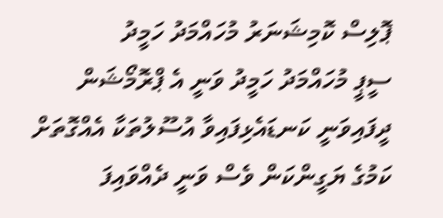ޕޮލިސް ކޮމިޝަނަރު މުހައްމަދު ހަމީދު
ސީޕީ މުހައްމަދު ހަމީދު ވަނީ އެ ޕްރޮމޯޝަން ދީފައިވަނީ ކަނޑައެޅިފައިވާ އުސޫލުތަކާ އެއްގޮތަށް ކަމުގެ ޔަގީންކަން ވެސް ވަނީ ދެއްވައިފަ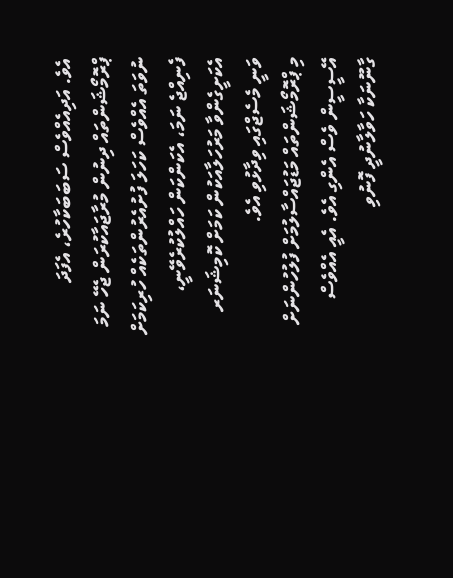އެވެ. އަދިއެއްވެސް ސަބަބަކާހުރެ، އެފަދަ ޕްރޮމޯޝަންތައް ދިނުން މުރާޖައާކުރަން ޖެހޭ ނަމަ ނުވަތަ އެއްވެސް ކަހަލަ ފުށުއެރުންތަކެއް ހުރިކަމަށް ފެނިއްޖެ ނަމަ، އެކަންކަން ހައްލުކުރެވޭނީ، އެކަށީގެންވާ މަރުހަލާއަކުން ކަމަށް ކޮމިޝަނަރ ވަނީ މެސެޖްގައި ވިދާޅުވި އެވެ.
މި ޕްރޮމޯޝަންތައް މަޑުޖައްސާލުމަށް ފުލުހުންނަށް އޭސީސީން ވެސް އެންގި އެވެ. އެއީ އެއްވެސް ގާނޫނަކާ ހަވާލާނުދީ ފޮނުވި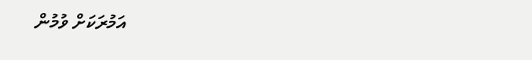އަމުރަކަށް ވުމުން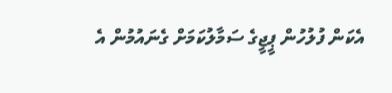އެކަން ފުލުހުން ޕީޖީގެ ސަމާލުކަމަށް ގެނައުމުން އެ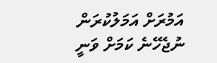އަމުރަށް އަމަލުކުރަން ނުޖެހޭނެ ކަމަށް ވަނީ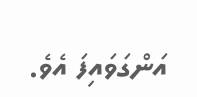އަންގަވައިފަ އެވެ.